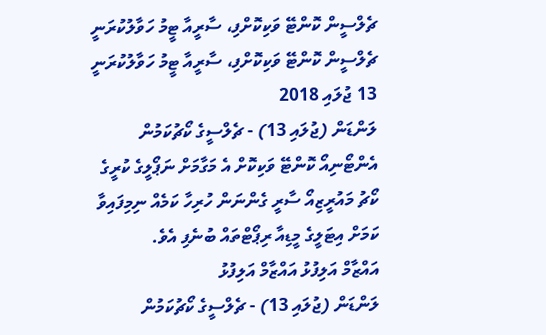ޗެލްސީން ކޮންޓޭ ވަކިކޮށްފި، ސާރީއާ ޓީމު ހަވާލުކުރަނީ
ޗެލްސީން ކޮންޓޭ ވަކިކޮށްފި، ސާރީއާ ޓީމު ހަވާލުކުރަނީ
13 ޖުލައި 2018
ލަންޑަން (ޖުލައި 13) - ޗެލްސީގެ ކޯޗުކަމުން އެންޓޯނިއޯ ކޮންޓޭ ވަކިކޮށް އެ މަގާމަށް ނަޕޯލީގެ ކުރީގެ ކޯޗު މައުރީޒިއޯ ސާރީ ގެންނަން ހުރިހާ ކަމެއް ނިމިފައިވާ ކަމަށް އިޓަލީގެ މީޑިއާ ރިޕޯޓްތައް ބުނެފި އެވެ.
އައްޒާމް އަލިފުޅު އައްޒާމް އަލިފުޅު
ލަންޑަން (ޖުލައި 13) - ޗެލްސީގެ ކޯޗުކަމުން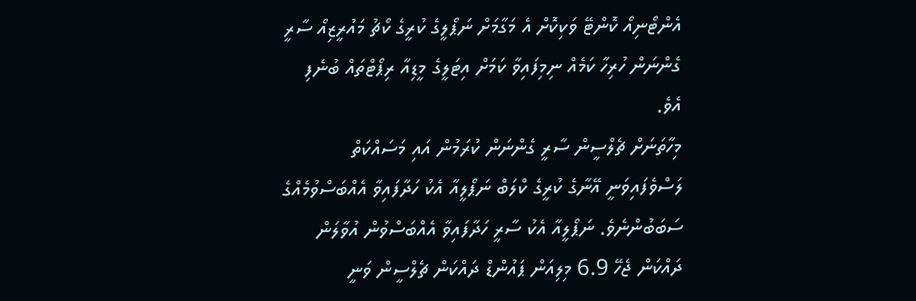އެންޓޯނިއޯ ކޮންޓޭ ވަކިކޮށް އެ މަގާމަށް ނަޕޯލީގެ ކުރީގެ ކޯޗު މައުރީޒިއޯ ސާރީ ގެންނަން ހުރިހާ ކަމެއް ނިމިފައިވާ ކަމަށް އިޓަލީގެ މީޑިއާ ރިޕޯޓްތައް ބުނެފި އެވެ.
މިހާތަނަށް ޗެލްސީން ސާރީ ގެންނަން ކުރަމުން އައި މަސައްކަތް ލަސްވެފައިވަނީ އޭނާގެ ކުރީގެ ކްލަބް ނަޕޯލީއާ އެކު ހަދާފައިވާ އެއްބަސްވުމެއްގެ ސަބަބުންނެވެ. ނަޕޯލީއާ އެކު ސާރީ ހަދާފައިވާ އެއްބަސްވުން އުވާލަން ދައްކަން ޖެހޭ 6.9 މިލިއަން ޕައުންޑް ދައްކަން ޗެލްސީން ވަނީ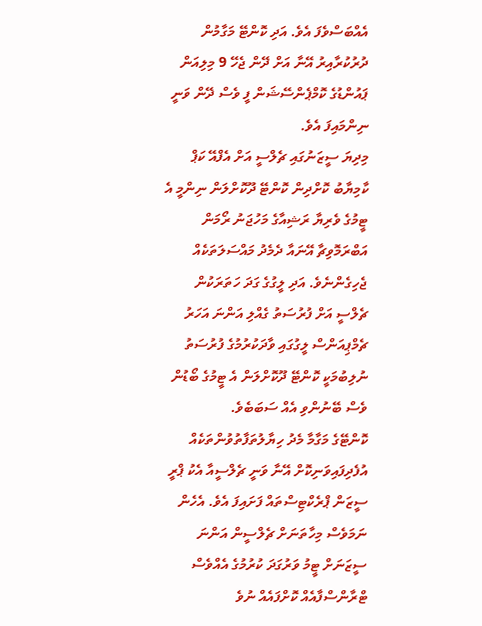އެއްބަސްވެފަ އެވެ. އަދި ކޮންޓޭ މަގާމުން ދުރުކުރާއިރު އޭނާ އަށް ދޭން ޖެހޭ 9 މިލިއަން ޕައުންޑުގެ ކޮމްޕެންސޭޝަން ފީ ވެސް ދޭން ވަނީ ނިންމައިފަ އެވެ.
މިދިޔަ ސީޒަނުގައި ޗެލްސީ އަށް އެފްއޭ ކަޕް ކާމިޔާބު ކޮށްދިން ކޮންޓޭ ދޫކޮށްލަން ނިންމީ އެ ޓީމުގެ ވެރިޔާ ރަޝިއާގެ މަހުޖަނު ރޯމަން އަބްރަމޮވިޗާ އޭނައާ ދެމެދު މައްސަލަތަކެއް ޖެހިގެންނެވެ. އަދި ލީގުގެ ގަދަ ހަތަރަކުން ޗެލްސީ އަށް ފުރުސަތު ގެއްލި އަންނަ އަހަރު ޗެމްޕިއަންސް ލީގުގައި ވާދަކުރުމުގެ ފުރުސަތު ނުލިބުމަކީ ކޮންޓޭ ދޫކޮށްލަން އެ ޓީމުގެ ބޯޑުން ވެސް ބޭނުންވި އެއް ސަބަބެވެ.
ކޮންޓޭގެ މަގާމާ މެދު ހިޔާލުތަފާތުވުންތަކެއް އުފެދިފައިވަނިކޮށް އޭނާ ވަނީ ޗެލްސީއާ އެކު ޕްރީ ސީޒަން ޕްރެކްޓިސްތައް ފަށައިފަ އެވެ. އެހެން ނަމަވެސް މިހާތަނަށް ޗެލްސީން އަންނަ ސީޒަނަށް ޓީމު ވަރުގަދަ ކުރުމުގެ އެއްވެސް ޓްރާންސްފާއެއް ކޮށްފައެއް ނުވެ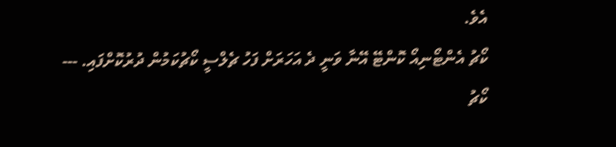އެވެ.
ކޯޗު އެންޓޯނިއޯ ކޮންޓޭ އޭނާ ވަނީ ދެ އަހަރަށް ފަހު ޗެލްސީ ކޯޗުކަމުން ދުރުކޮށްފައި. ---
ކޯޗު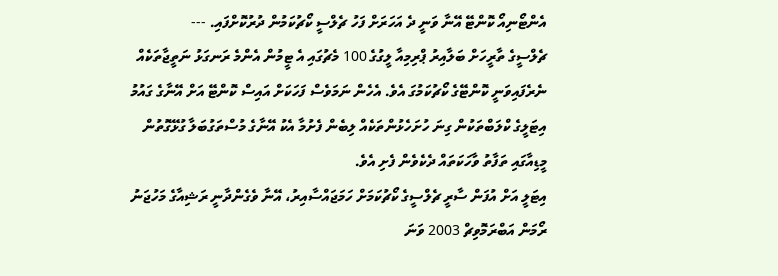އެންޓޯނިއޯ ކޮންޓޭ އޭނާ ވަނީ ދެ އަހަރަށް ފަހު ޗެލްސީ ކޯޗުކަމުން ދުރުކޮށްފައި. ---
ޗެލްސީގެ ތާރީހަށް ބަލާއިރު ޕްރިމިއާ ލީގުގެ 100 މެޗުގައި އެ ޓީމުން އެންމެ ރަނގަޅު ނަތީޖާތަކެއް ނެރެފައިވަނީ ކޮންޓޭގެ ކޯޗުކަމުގަ އެވެ. އެހެން ނަމަވެސް ފަހަކަށް އައިސް ކޮންޓޭ އަށް އޭނާގެ ގައުމު އިޓަލީގެ ކްލަބްތަކުން ގިނަ ހުށަހެޅުންތަކެއް ލިބެން ފެށުމާ އެކު އޭނާގެ މުސްތަގުބަލާ ގުޅޭގޮތުން މީޑިއާގައި ތަފާތު ވާހަކަތައް ދެކެވެން ފެށި އެވެ.
އިޓަލީ އަށް އުފަން ސާރީ ޗެލްސީގެ ކޯޗުކަމަށް ހަމަޖައްސާއިރު، އޭނާ ވެގެންދާނީ ރަޝިއާގެ މަހުޖަނު ރޯމަން އަބްރަމޮވިޗް 2003 ވަނަ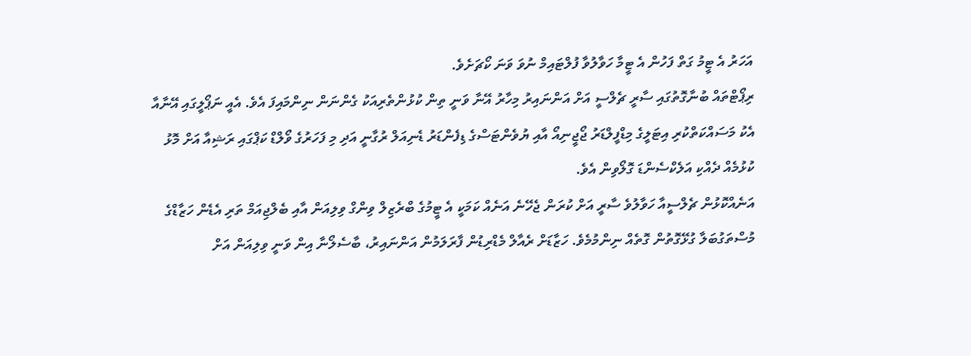އަހަރު އެ ޓީމު ގަތް ފަހުން އެ ޓީމާ ހަވާލުވާ ފުލްޓައިމް ނުވަ ވަނަ ކޯޗަށެވެ.
ރިޕޯޓްތައް ބުނާގޮތުގައި ސާރީ ޗެލްސީ އަށް އަންނައިރު މިހާރު އޭނާ ވަނީ ތިން ކުޅުންތެރިއަކު ގެންނަން ނިންމައިފަ އެވެ. އެއީ ނަޕޯލީގައި އޭނާއާ އެކު މަސައްކަތްކުރި އިޓަލީގެ މިޑްފީލްޑަރު ޖޯޖީނިއޯ އާއި ޔުވެންޓަސްގެ ޑިފެންޑަރު ޑެނިއަލް ރުގާނީ އަދި މި ފަހަރުގެ ވޯލްޑް ކަޕްގައި ރަޝިއާ އަށް މޮޅު ކުޅުމެއް ދެއްކި އަލެކްސެންޑަ ގޮލޯވިން އެވެ.
އަނެއްކޮޅުން ޗެލްސީއާ ހަވާލުވެ ސާރީ އަށް ކުރަން ޖެހޭނެ އަނެއް ކަމަކީ އެ ޓީމުގެ ބްރެޒިލް ވިންގް ވިލިއަން އާއި ބެލްޖިއަމް ތަރި އެޑެން ހަޒާޑްގެ މުސްތަގުބަލާ ގުޅޭގޮތުން ގޮތެއް ނިންމުމެވެ. ހަޒާޑަށް ރެއާލް މެޑްރިޑުން ފާރަލަމުން އަންނައިރު، ބާސެލޯނާ އިން ވަނީ ވިލިއަން އަށް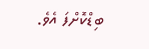ބިޑްކޮށްފަ އެވެ.